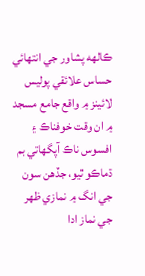ڪالهه پشاور جي انتهائي حساس علائقي پوليس لائينز ۾ واقع جامع مسجد ۾ ان وقت خوفناڪ ۽ افسوس ناڪ آپگهاتي بم ڌماڪو ٿيو، جڏهن سون جي انگ ۾ نمازي ظهر جي نماز ادا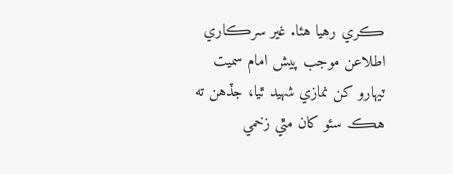ڪري رهيا هئا. غير سرڪاري اطلاعن موجب پيش امام سميت ٽيهارو کن نمازي شهيد ٿيا، جڏهن ته هڪ سئو کان مٿي زخمي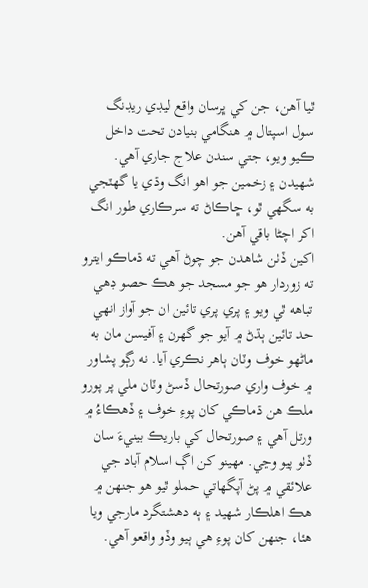ٿيا آهن، جن کي ڀرسان واقع ليڊي ريڊنگ سول اسپتال ۾ هنگامي بنيادن تحت داخل ڪيو ويو، جتي سندن علاج جاري آهي. شهيدن ۽ زخمين جو اهو انگ وڌي يا گهٽجي به سگهي ٿو، ڇاڪاڻ ته سرڪاري طور انگ اکر اچڻا باقي آهن.
اکين ڏٺن شاهدن جو چوڻ آهي ته ڌماڪو ايترو ته زوردار هو جو مسجد جو هڪ حصو ڊهي تباهه ٿي ويو ۽ پري پري تائين ان جو آواز انهي حد تائين ٻڌڻ ۾ آيو جو گهرن ۽ آفيسن مان به ماڻهو خوف وٽان ٻاهر نڪري آيا. نه رڳو پشاور ۾ خوف واري صورتحال ڏسڻ وٽان ملي پر پورو ملڪ هن ڌماڪي کان پوءِ خوف ۽ ڏهڪاءُ ۾ ورتل آهي ۽ صورتحال کي باريڪ بينيءَ سان ڏٺو پيو وڃي. مهينو کن اڳ اسلام آباد جي علائقي ۾ پڻ آپگهاتي حملو ٿيو هو جنهن ۾ هڪ اهلڪار شهيد ۽ ٻه دهشتگرد مارجي ويا هئا، جنهن کان پوءِ هي ٻيو وڏو واقعو آهي.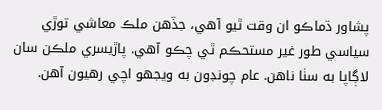پشاور ڌماڪو ان وقت ٿيو آهي، جڏهن ملڪ معاشي توڙي سياسي طور غير مستحڪم ٿي چڪو آهي. پاڙيسري ملڪن سان لاڳاپا به سٺا ناهن. عام چونڊون به ويجهو اچي رهيون آهن.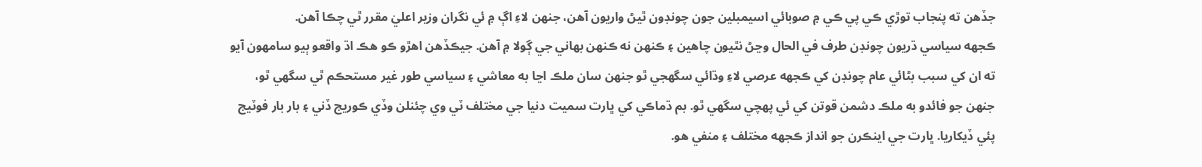جڏهن ته پنجاب توڙي ڪي پي ڪي ۾ صوبائي اسيمبلين جون چونڊون ٿيڻ واريون آهن، جنهن لاءِ اڳ ۾ ئي نگران وزير اعليٰ مقرر ٿي چڪا آهن.
ڪجهه سياسي ڌريون چونڊن طرف في الحال وڃڻ نٿيون چاهين ۽ ڪنهن نه ڪنهن بهاني جي ڳولا ۾ آهن. جيڪڏهن اهڙو ڪو هڪ اڌ واقعو ٻيو سامهون آيو ته ان کي سبب بڻائي عام چونڊن کي ڪجهه عرصي لاءِ وڌائي سگهجي ٿو جنهن سان ملڪ اڃا به معاشي ۽ سياسي طور غير مستحڪم ٿي سگهي ٿو، جنهن جو فائدو به ملڪ دشمن قوتن کي ئي پهچي سگهي ٿو. بم ڌماڪي کي ڀارت سميت دنيا جي مختلف ٽي وي چئنلن وڏي ڪوريج ڏني ۽ بار بار فوٽيج پئي ڏيکاريا. ڀارت جي اينڪرن جو انداز ڪجهه مختلف ۽ منفي هو.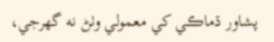پشاور ڌماڪي کي معمولي وٺڻ نه گهرجي،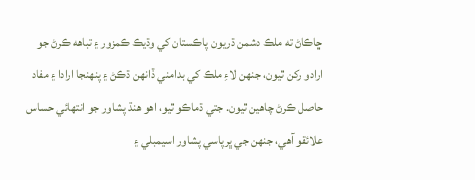ڇاڪاڻ ته ملڪ دشمن ڌريون پاڪستان کي وڌيڪ ڪمزور ۽ تباهه ڪرڻ جو ارادو رکن ٿيون، جنهن لاءِ ملڪ کي بدامني ڏانهن ڌڪڻ ۽ پنهنجا ارادا ۽ مفاد حاصل ڪرڻ چاهين ٿيون. جتي ڌماڪو ٿيو، اهو هنڌ پشاور جو انتهائي حساس علائقو آهي، جنهن جي ڀرپاسي پشاور اسيمبلي ۽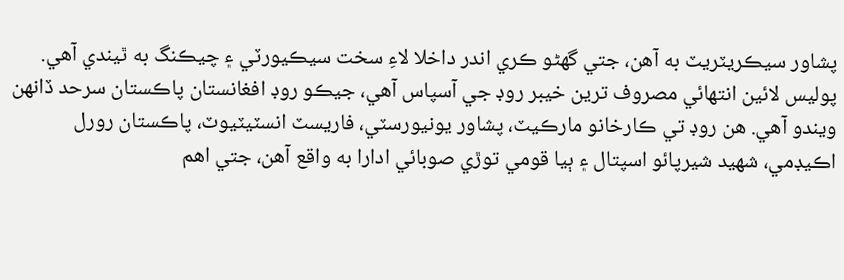پشاور سيڪريٽريٽ به آهن، جتي گهڻو ڪري اندر داخلا لاءِ سخت سيڪيورٽي ۽ چيڪنگ به ٿيندي آهي. پوليس لائين انتهائي مصروف ترين خيبر روڊ جي آسپاس آهي، جيڪو روڊ افغانستان پاڪستان سرحد ڏانهن ويندو آهي. هن روڊ تي ڪارخانو مارڪيٽ، پشاور يونيورسٽي، فاريسٽ انسٽيٽيوٽ، پاڪستان رورل اڪيڊمي، شهيد شيرپائو اسپتال ۽ ٻيا قومي توڙي صوبائي ادارا به واقع آهن، جتي اهم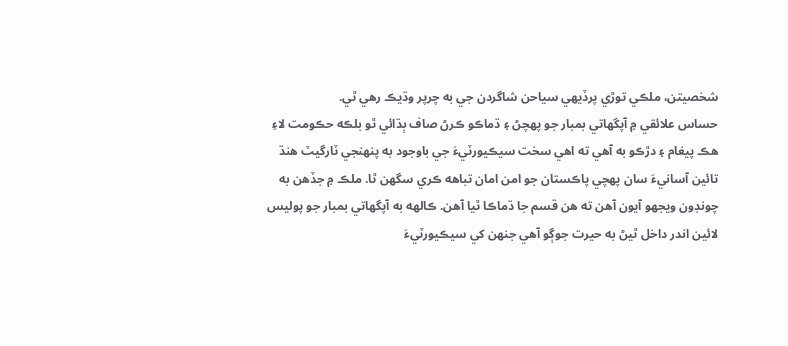شخصيتن، ملڪي توڙي پرڏيهي سياحن شاگردن جي به چرپر وڌيڪ رهي ٿي.
حساس علائقي ۾ آپگهاتي بمبار جو پهچڻ ۽ ڌماڪو ڪرڻ صاف ٻڌائي ٿو بلڪه حڪومت لاءِ هڪ پيغام ۽ دڙڪو به آهي ته اهي سخت سيڪيورٽيءَ جي باوجود به پنهنجي ٽارگيٽ هنڌ تائين آسانيءَ سان پهچي پاڪستان جو امن امان تباهه ڪري سگهن ٿا. ملڪ ۾ جڏهن به چونڊون ويجهو آيون آهن ته هن قسم جا ڌماڪا ٿيا آهن. ڪالهه به آپگهاتي بمبار جو پوليس لائين اندر داخل ٿيڻ به حيرت جوڳو آهي جنهن کي سيڪيورٽيءَ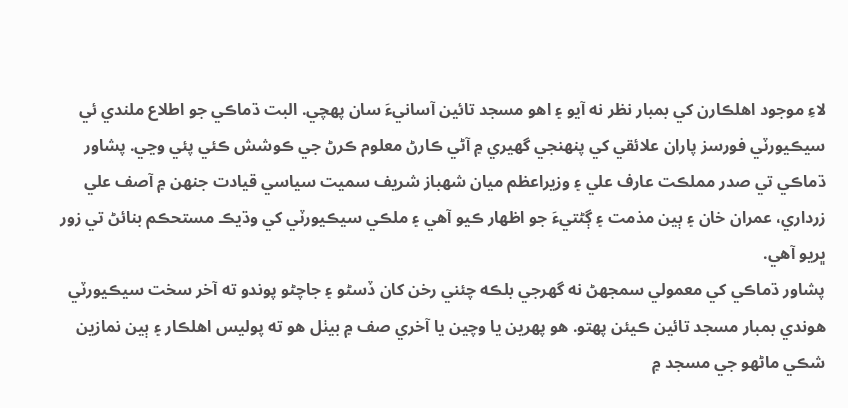لاءِ موجود اهلڪارن کي بمبار نظر نه آيو ۽ اهو مسجد تائين آسانيءَ سان پهچي. البت ڌماڪي جو اطلاع ملندي ئي سيڪيورٽي فورسز پاران علائقي کي پنهنجي گهيري ۾ آڻي ڪارڻ معلوم ڪرڻ جي ڪوشش ڪئي پئي وڃي. پشاور ڌماڪي تي صدر مملڪت عارف علي ۽ وزيراعظم ميان شهباز شريف سميت سياسي قيادت جنهن ۾ آصف علي زرداري، عمران خان ۽ ٻين مذمت ۽ ڳڻتيءَ جو اظهار ڪيو آهي ۽ ملڪي سيڪيورٽي کي وڌيڪ مستحڪم بنائڻ تي زور ڀريو آهي.
پشاور ڌماڪي کي معمولي سمجهڻ نه گهرجي بلڪه چئني رخن کان ڏسڻو ۽ جاچڻو پوندو ته آخر سخت سيڪيورٽي هوندي بمبار مسجد تائين ڪيئن پهتو. هو پهرين يا وچين يا آخري صف ۾ بيٺل هو ته پوليس اهلڪار ۽ ٻين نمازين شڪي ماڻهو جي مسجد ۾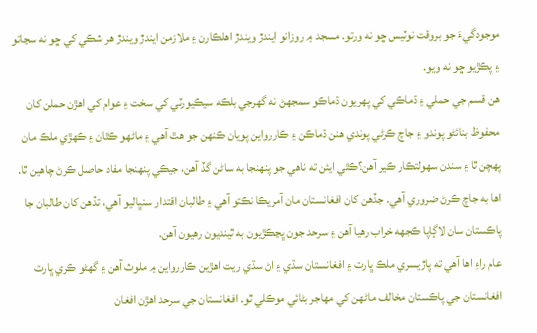موجودگيءَ جو بروقت نوٽيس ڇو نه ورتو. مسجد ۾ روزانو ايندڙ ويندڙ اهلڪارن ۽ ملازمن ايندڙ ويندڙ هر شڪي کي ڇو نه سڃاتو ۽ پڪڙيو ڇو نه ويو.
هن قسم جي حملي ۽ ڌماڪي کي پهريون ڌماڪو سمجهڻ نه گهرجي بلڪه سيڪيورٽي کي سخت ۽ عوام کي اهڙن حملن کان محفوظ بنائڻو پوندو ۽ جاچ ڪرڻي پوندي هنن ڌماڪن ۽ ڪاررواين پويان ڪنهن جو هٿ آهي ۽ ماڻهو ڪٿان ۽ ڪهڙي ملڪ مان پهچن ٿا ۽ سندن سهولتڪار ڪير آهن؟ڪٿي ايئن ته ناهي جو پنهنجا به ساڻن گڏ آهن، جيڪي پنهنجا مفاد حاصل ڪرڻ چاهين ٿا. اها به جاچ ڪرڻ ضروري آهي. جڏهن کان افغانستان مان آمريڪا نڪتو آهي ۽ طالبان اقتدار سنڀاليو آهي، تڏهن کان طالبان جا پاڪستان سان لاڳاپا ڪجهه خراب رهيا آهن ۽ سرحد جون ڀڃڪڙيون به ٿينديون رهيون آهن.
عام راءِ اها آهي ته پاڙيسري ملڪ ڀارت ۽ افغانستان سڌي ۽ اڻ سڌي ريت اهڙين ڪاررواين ۾ ملوث آهن ۽ گهڻو ڪري ڀارت افغانستان جي پاڪستان مخالف ماڻهن کي مهاجر بڻائي موڪلي ٿو. افغانستان جي سرحد اهڙن افغان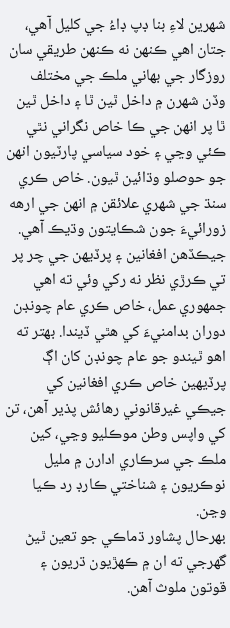شهرين لاءِ بنا ڊپ ڊاءُ جي کليل آهي، جتان اهي ڪنهن نه ڪنهن طريقي سان روزگار جي بهاني ملڪ جي مختلف وڏن شهرن ۾ داخل ٿين ٿا ۽ داخل ٿين ٿا پر انهن جي ڪا خاص نگراني نٿي ڪئي وڃي ۽ خود سياسي پارٽيون انهن جو حوصلو وڌائين ٿيون. خاص ڪري سنڌ جي شهري علائقن ۾ انهن جي ارهه زورائيءَ جون شڪايتون وڌيڪ آهي. جيڪڏهن افغانين ۽ پرڏيهن جي چر پر تي ڪرڙي نظر نه رکي وئي ته اهي جمهوري عمل، خاص ڪري عام چونڊن دوران بدامنيءَ کي هٿي ڏيندا. بهتر ته اهو ٿيندو جو عام چونڊن کان اڳ پرڏيهين خاص ڪري افغانين کي جيڪي غيرقانوني رهائش پذير آهن، تن کي واپس وطن موڪليو وڃي، کين ملڪ جي سرڪاري ادارن ۾ مليل نوڪريون ۽ شناختي ڪارڊ رد ڪيا وڃن.
بهرحال پشاور ڌماڪي جو تعين ٿيڻ گهرجي ته ان ۾ ڪهڙيون ڌريون ۽ قوتون ملوث آهن.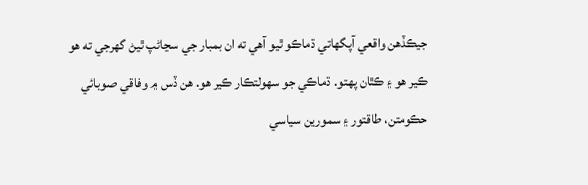جيڪڏهن واقعي آپگهاتي ڌماڪو ٿيو آهي ته ان بمبار جي سڃاڻپ ٿيڻ گهرجي ته هو ڪير هو ۽ ڪٿان پهتو. ڌماڪي جو سهولتڪار ڪير هو. هن ڏس ۾ وفاقي صوبائي حڪومتن، طاقتور ۽ سمورين سياسي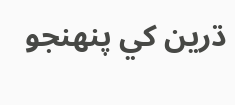ڌرين کي پنهنجو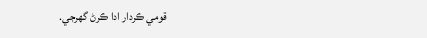قومي ڪردار ادا ڪرڻ گهرجي.